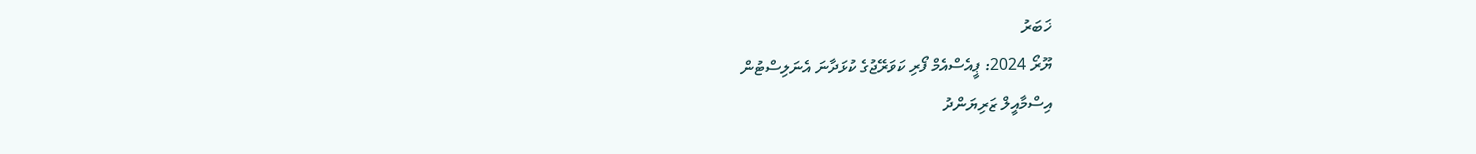ޚަބަރު
ޔޫރޯ 2024: ޕީއެސްއެމް ފޯރި ކަވަރޭޖުގެ ކުޅަދާނަ އެނަލިސްޓުން
އިސްމާއީލް ޒަރިޔަންދު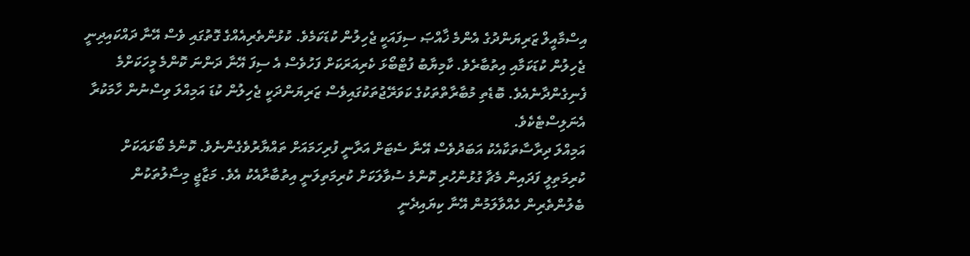އިސްމާއީލް ޒަރިޔަންދުގެ އެންމެ ޚާއްޞަ ސިފައަކީ ޖެހިލުން ކުޑަކަމެވެ. ކުޅުންތެރިއެއްގެ ގޮތުގައި ވެސް އޭނާ ދައްކައިދިނީ ޖެހިލުން ކުޑަކަމާއި އިތުބާރެވެ. ކާމިޔާބު ފުޓްބޯޅަ ކެރިއަރަކަށް ފަހުވެސް އެ ސިފަ އޭނާ ދަންނަ ކޮންމެ މީހަކަށްމެ ފެނިގެންދާނެއެވެ. ބޮޑެތި މުބާރާތްތަކުގެ ކަވަރޭޖުތަކުގައިވެސް ޒަރިޔަންދަކީ ޖެހިލުން ކުޑަ އަމިއްލަ ވިސްނުން ހާމަކުރާ އެނަލިސްޓެކެވެ.
އަމިއްލަ ދިރާސާތަކާއެކު އަބަދުވެސް އޭނާ ސެޓަށް އަރާނީ ފުރިހަމައަށް ތައްޔާރުވެގެންނެވެ. ކޮންމެ ބޯޅައަކަށް ކުރިމަތިލީ ފަދައިން މެޗާ ގުޅުންހުރި ކޮންމެ ސުވާލަކަށް ކުރިމަތިލަނީ އިތުބާރާއެކު އެވެ. މަޒާޖީ މިސާލުތަކުން ބެލުންތެރިން ހެއްވާލަމުން އޭނާ ކިޔައިދެނީ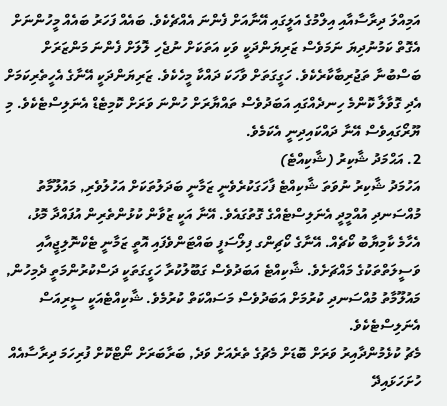އަމިއްލަ ދިރާސާއާއި އިލްމުގެ އަލީގައި އޭނާއަށް ފެންނަ އެއްޗެކެވެ. ބައެއް ފަހަރު ބައެއް މީހުންނަށް އެގޮތް ކަމުނުދިޔަ ނަމަވެސް ޒަރިޔަންދަކީ ވަކި އަތަކަށް ނުޖެހި ލޮލަށް ފެންނަ މަންޒަރަށް ބަސްބުނާ ތަޖުރިބާކާރެކެވެ. ހަގީގަތަށް ވާހަކަ ދައްކާ މީހެކެވެ. ޒަރިޔަންދަކީ އޭނާގެ އެހީތެރިކަމަށް އެދި ގޮވާލާ ކޮންމެ ހިނދެއްގައި އަބަދުވެސް ތައްޔާރަށް ހުންނަ ވަރަށް ކޮމިޓެޑް އެނަލިސްޓެކެވެ. މި ޔޫރޯގައިވެސް އޭނާ ދައްކައިދިނީ އެކަމެވެ.
2. އަޙްމަދު ޝާކިރު (ޝާކިއްޓެ)
އަހުމަދު ޝާކިރު ނުވަތަ ޝާކިއްޓެ ފާހަގަކުރެވެނީ ޒަމާނީ ބަދަލުތަކަށް އަހުލުވެރި, މައުލޫމާތު މުއްސަނދި އުއްމީދީ އެނަލިސްޓެއްގެ ގޮތުގައެވެ. އޭނާ އަކީ ޒުވާން ކުޅުންތެރިން އުފައްދާ މޮޅު، އެހާމެ ކާމިޔާބު ކޯޗެއް. އޭނާގެ ކޯޗިންގ ފިލޯސަފީ ބައްޓަންވެފައި އޮތީ ޒަމާނީ ޓެކްނޮލިޖީއާއި ވަސީލަތްތަކުގެ މައްޗަށެވެ. ޝާކިއްޓެ އަބަދުވެސް ގަބޫލުކުރާ ހަގީގަތަކީ ދަސްކުރުންމަތީ ދެމިހުން, މައުލޫމާތު މުއްސަނދި ކުރުމަށް އަބަދުވެސް މަސައްކަތް ކުރުމެވެ. ޝާކިއްޓެއަކީ ސީރިއަސް އެނަލިސްޓެކެވެ.
މެޗު ކުޅެމުންދާއިރު ވަރަށް ބޮޑަށް މެޗުގެ ތެރެއަށް ވަދެ, ބަރާބަރަށް ނޯޓްކޮށް ފުރިހަމަ ދިރާސާއެއް ހުށަހަޅައިދޭ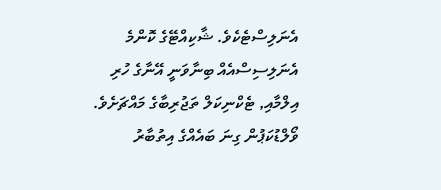އެނަލިސްޓެކެވެ. ޝާކިއްޓޭގެ ކޮންމެ އެނަލިސިސްއެއް ބިނާވަނީ އޭނާގެ ހުރި އިލްމާއި, ޓެކްނިކަލް ތަޖުރިބާގެ މައްޗަށެވެ. ވޯލްޑުކަޕުން ގިނަ ބައެއްގެ އިތުބާރު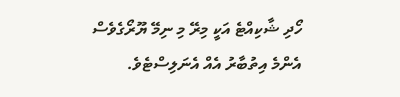ހޯދި ޝާކިއްޓެ އަކީ މިރޭ މި ނިމޭ ޔޫރޯގެވެސް އެންމެ އިތުބާރު އެއް އެނަލިސްޓެވެ.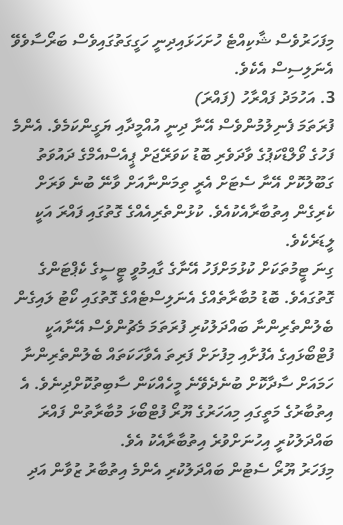މިފަހަރުވެސް ޝާކިއްޓެ ހުށަހަޅައިދިނީ ހަގީގަތުގައިވެސް ބަރޯސާވެވޭ އެނަލިސިސް އެކެވެ.
3. އަހުމަދު ފައްރާހު (ފައްރަ)
ފުރަތަމަ ފެނިލުމުންވެސް އޭނާ ދިނީ އުއްމީދާއި ޔަގީންކަމެވެ. އެންމެ ފަހުގެ ވޯލްޑްކަޕުގެ ވާދަވެރި ބޮޑު ކަވަރޭޖަށް ޕީއެސްއެމްގެ ދައުވަތު ގަބޫލުކޮށް އޭނާ ސެޓަށް އެރީ ތިމަންނާއަށް ވާނޭ ބުނެ ވަރަށް ކެރިގެން އިތުބާރާއެކުއެވެ. ކުޅުންތެރިއެއްގެ ގޮތުގައި ފައްރަ އަކީ ލީޑަރެކެވެ.
ގިނަ ޓީމުތަކަށް ކުޅުމަށްފަހު އޭނާގެ ގާއިމުވީ ޓީސީގެ ކެޕްޓަންގެ ގޮތުގައެވެ. ބޮޑު މުބާރާތެއްގެ އެނަލިސްޓެއްގެ ގޮތުގައި ކޯޓު ލައިގެން ބެލުންތެރިންނާ ބައްދަލުކުރި ފުރަތަމަ މެޗުންވެސް އޭނާއަކީ ފުޓްބޯޅައިގެ އެފުށާއި މިފުށަށް ފަރިތަ އެވާހަކަތައް ބެލުންތެރިންނާ ހަމައަށް ސާދާކޮށް ބުނެދެވޭނެ މީހެއްކަން ސާބިތުކޮށްދިނެވެ. އެ އިތުބާރުގެ މަތީގައި މިއަހަރުގެ ޔޫރޯ ފުޓްބޯޅަ މުބާރާތުން ފައްރަ ބައްދަލުކުރީ އިހުނަށްވުރެ އިތުބާރާއެކު އެވެ.
މިފަހަރު ޔޫރޯ ސެޓުން ބައްދަލުކުރި އެންމެ އިތުބާރު ޒުވާން އަދި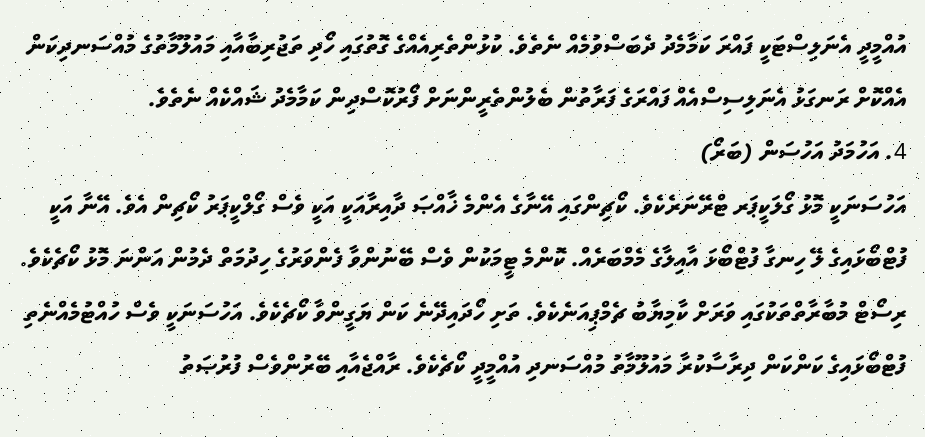އުއްމީދީ އެނަލިސްޓަކީ ފައްރަ ކަމާމެދު ދެބަސްވުމެއް ނެތެވެ. ކުޅުންތެރިއެއްގެ ގޮތުގައި ހޯދި ތަޖުރިބާއާއި މައުލޫމާތުގެ މުއްސަނދިކަން އެއްކޮށް ރަނގަޅު އެނަލިސިސްއެއް ފައްރަގެ ފަރާތުން ބެލުންތެރީންނަށް ފޯރުކޮސްދިން ކަމާމެދު ޝައްކެއް ނެތެވެ.
4. އަހުމަދު އަހުސަން (ބަރޯ)
އަހުސަނަކީ މޮޅު ގޯލަކީޕަރ ޓްރޭނަރެކެވެ. ކޯޗިންގައި އޭނާގެ އެންމެ ޚާއްޞަ ދާއިރާއަކީ އަކީ ވެސް ގޯލްކީޕަރު ކޯޗިން އެވެ. އޭނާ އަކީ ފުޓްބޯޅައިގެ ލޭ ހިނގާ ފުޓްބޯޅަ އާއިލާގެ މެމްބަރެއް. ކޮންމެ ޓީމަކުން ވެސް ބޭނުންވާ ފެންވަރުގެ ހިދުމަތް ދެމުން އަންނަ މޮޅު ކޯޗެކެވެ.
ރިސޯޓް މުބާރާތްތަކުގައި ވަރަށް ކާމިޔާބު ޗެމްޕިއަނެކެވެ. ތަށި ހޯދައިދޭނެ ކަން ޔަގީންވާ ކޯޗެކެވެ. އަހުސަނަކީ ވެސް ހުއްޓުމެއްނެތި ފުޓްބޯޅައިގެ ކަންކަން ދިރާސާކުރާ މައުލޫމާތު މުއްސަނދި އުއްމީދީ ކޯޗެކެވެ. ރާއްޖެއާއި ބޭރުންވެސް ފުރުޞަތު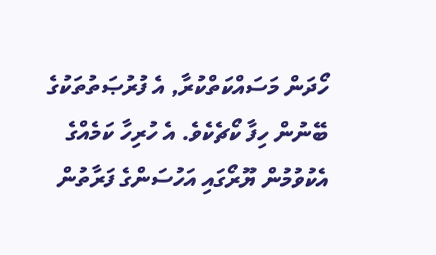ހޯދަން މަސައްކަތްކުރާ, އެ ފުރުޞަތުތަކުގެ ބޭނުން ހިފާ ކޯޗެކެވެ. އެ ހުރިހާ ކަމެއްގެ އެކުވުމުން ޔޫރޯގައި އަހުސަންގެ ފަރާތުން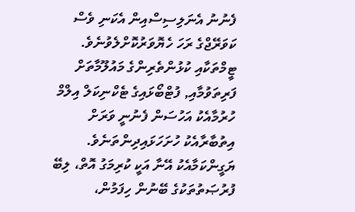ފެނުނު އެނަލިސިސްއިން އެކަނި ވެސް ކަވަރޭޖްގެ ރަހަ ހެޔޮވަރުކޮށްލެވުނެވެ. ޓީމްތަކާއި ކުޅުންތެރިންގެ މައުލޫމާތަށް ފަރިތަވުމާއި, ފުޓްބޯޅައިގެ ޓެކްނިކަލް އިލްމް ހުރުމާއެކު އަހުސަން ފެނުނީ ވަރަށް އިތުބާރާއެކު ހުށަހަޅައިދިންތަނެވެ. ޔަގީންކަމާއެކު އޭނާ އަކީ ކުރިމަގު އޮތް، ލިބޭ ފުރުޞަތުތަކުގެ ބޭނުން ހިފަމުން،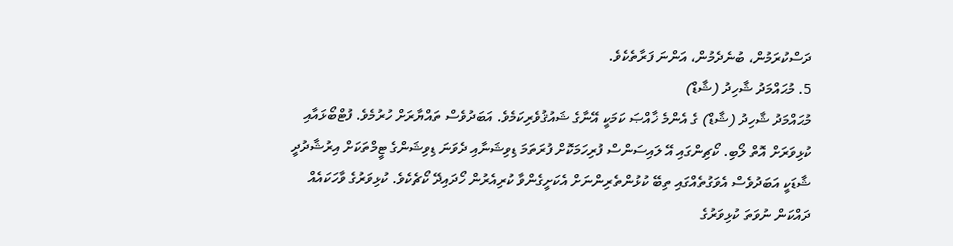ދަސްކުރަމުން، ބުނެދެމުން، އަންނަ ފަރާތެކެވެ.
5. މުޙައްމަދު ޝާހިދު (ޝާޑް)
މުޙައްމަދު ޝާހިދު (ޝާޑް) ގެ އެންމެ ޚާއްޞަ ކަމަކީ އޭނާގެ ޝައުޤުވެރިކަމެވެ. އަބަދުވެސް ތައްޔާރަށް ހުރުމެވެ. ފުޓްބޯޅައާއި ކުޅިވަރަށް އޮތް ލޯބި. ކޯޗިންގައި އޭ ލައިސަންސް ފުރިހަމަކޮށް ފުރަތަމަ ޑިވިޝަނާއި ދެވަނަ ޑިވިޝަންގެ ޓީމްތަކަށް އިރުޝާދުދީ ޝާޑަކީ އަބަދުވެސް އެވަގުތެއްގައި ތިބޭ ކުޅުންތެރިންނަށް އެކަށީގެންވާ ކުރިއެރުން ހޯދައިދޭ ކޯޗެކެވެ. ކުޅިވަރުގެ ވާހަކައެއް ދައްކަން ނުވަތަ ކުޅިވަރުގެ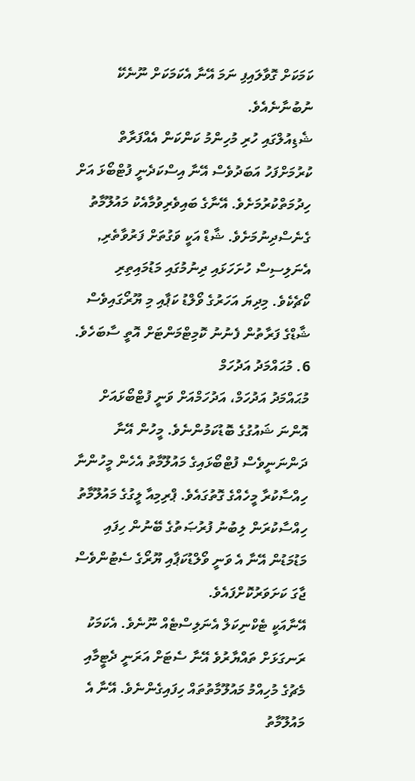ކަމަކަށް ގޮވާލައިފި ނަމަ އޭނާ އެކަމަކަށް ނޫނެކޭ ނުބުނާނެއެވެ.
ޝެޑިއުލްގައި ހުރި މުހިންމު ކަންކަން އެއްފަރާތް ކުރުމަށްފަހު އަބަދުވެސް އޭނާ އިސްކަދެނީ ފުޓްބޯޅަ އަށް ހިދުމަތްކުރުމަށެވެ. އޭނާގެ ބައިވެރިވުމާއެކު މައުލޫމާތު ގެނެސްދިނުމަށެވެ. ޝާޑް އަކީ ވަގުތަށް ފަރުވާތެރި, އެނަލިސިސް ހުށަހަޅައި ދިނުމުގައި މަޑުމައިތިރި ކޯޗެކެވެ. މިދިޔަ އަހަރުގެ ވޯލްޑު ކަޕާއި މި ޔޫރޯގައިވެސް ޝާޑްގެ ފަރާތުން ފެނުނު ކޮމިޓްމަންޓަށް އޮތީ ސާބަހެވެ.
6. މުޙައްމަދު އަދުހަމް
މުޙައްމަދު އަދުހަމް، އަދުހަމްއަށް ވަނީ ފުޓްބޯޅައަށް އޮންނަ ޝައުގުގެ ބޮޑުކަމުންނެވެ. މީހުން އޭނާ ދަންނަނީވެސް ފުޓްބޯޅައިގެ މައުލޫމާތު އެހެން މީހުންނާ ހިއްސާކުރާ މީހެއްގެ ގޮތުގައެވެ. ޕްރިމިއާ ލީގުގެ މައުލޫމާތު ހިއްސާކުރަން ލިބުނު ފުރުޞަތުގެ ބޭނުން ހިފައި މަޑުމަޑުން އޭނާ އެ ވަނީ ވޯލްޑުކަޕާއި ޔޫރޯގެ ސެޓުންވެސް ޖާގަ ކަށަވަރުކޮށްފައެވެ.
އޭނާއަކީ ޓެކްނިކަލް އެނަލިސްޓެއް ނޫނެވެ. އެކަމަކު ރަނގަޅަށް ތައްޔާރުވެ އޭނާ ސެޓަށް އަރަނީ ދެޓީމާއި މެޗުގެ މުހިއްމު މައުލޫމާތުތައް ހިފައިގެންނެވެ. އޭނާ އެ މައުލޫމާތު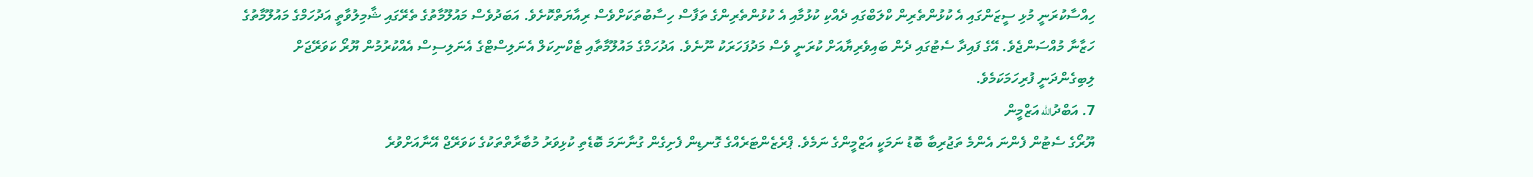ހިއްސާކުރަނީ މުޅި ސީޒަންގައި އެ ކުޅުންތެރިން ކްލަބްގައި ދެއްކި ކުޅުމާއި އެ ކުޅުންތެރިންގެ ތަފާސް ހިސާބުތަކަށްވެސް ރިއާޔަތްކޮށެވެ. އަބަދުވެސް މައުލޫމާތުގެ ތެރޭގައި ޝާމިލުވާތީ އަދުހަމްގެ މައުލޫމާތުގެ ހަޒާނާ މުއްސަންޖެވެ. އޭގެ ފައިދާ ސެޓުގައި ދެން ބައިވެރިޔާއަށް ކުރަނީ ވެސް މަދުފަހަރަކު ނޫނެވެ. އަދުހަމްގެ މައުލޫމާތާއި ޓެކްނިކަލް އެނަލިސްޓްގެ އެނަލިސިސް އެއްކުރުމުން ޔޫރޯ ކަވަރޭޖަށް ލިބިގެންދަނީ ފުރިހަމަކަމެވެ.
7. އަބްދުالله އަޒްމީން
ޔޫރޯގެ ސެޓުން ފެންނަ އެންމެ ތަޖުރިބާ ބޮޑު ނަމަކީ އަޒްމީންގެ ނަމެވެ. ޕްރެޒެންޓަރެއްގެ ގޮނޑިން ފެށިގެން ގުނާނަމަ ބޮޑެތި ކުޅިވަރު މުބާރާތްތަކުގެ ކަވަރޭޖް އޭނާއަށްވުރެ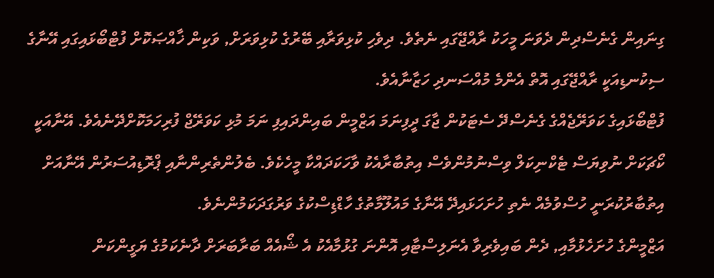ގިނައިން ގެނެސްދިން ދެވަނަ މީހަކު ރާއްޖޭގައި ނެތެވެ. ދިވެހި ކުޅިވަރާއި ބޭރުގެ ކުޅިވަރަށް, ވަކިން ޚާއްޞަކޮށް ފުޓްބޯޅައިގައި އޭނާގެ ސިކުނޑިއަކީ ރާއްޖޭގައި އޮތް އެންމެ މުއްސަނދި ހަޒާނާއެވެ.
ފުޓްބޯޅައިގެ ކަވަރޭޖެއްގެ ގެނެސްދޭ ސެޓަކުން ޖާގަ ދީފިނަމަ އަޒްމީން ބައިންދައިފި ނަމަ މުޅި ކަވަރޭޖް ފުރިހަމަކޮށްދޭނެއެވެ. އޭނާއަކީ ކޯޗަކަށް ނުވިޔަސް ޓެކްނިކަލް ވިސްނުމުންވެސް އިތުބާރާއެކު ވާހަކަދައްކާ މީހެކެވެ. ބެލުންތެރިންނާއި ޕްރޮޑިއުސަރުން އޭނާއަށް އިތުބާރުކުރަނީ ހުސްވުމެއް ނެތި ހުށަހަޅައިދޭ އޭނާގެ މައުލޫމާތުގެ ހާޑްޑިސްކުގެ ވަރުގަދަކަމުންނެވެ.
އަޒްމީންގެ ހުށަހެޅުމާއި, ދެން ބައިވެރިވާ އެނަލިސްޓާއި އޮންނަ ގުޅުމާއެކު އެ ޝޯއެއް ބަރާބަރަށް ދާނެކަމުގެ ޔަގީންކަން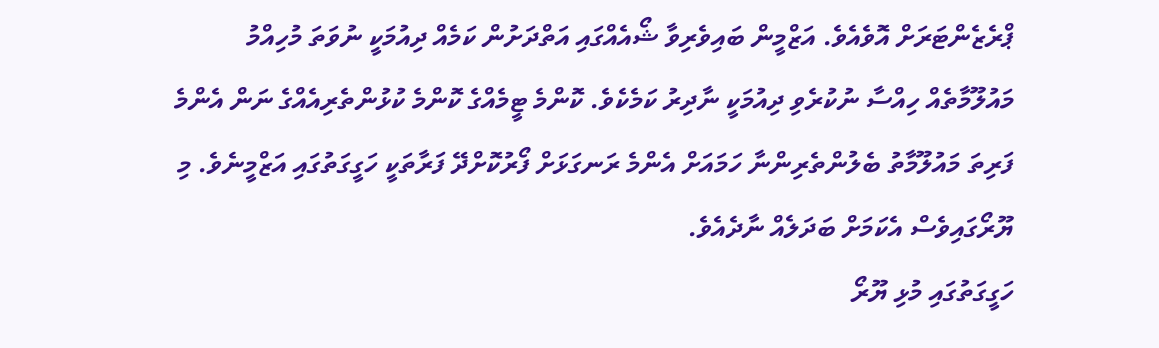ޕްރެޒެންޓަރަށް އޮވެއެވެ. އަޒްމީން ބައިވެރިވާ ޝޯއެއްގައި އަތްދަށުން ކަމެއް ދިއުމަކީ ނުވަތަ މުހިއްމު މައުލޫމާތެއް ހިއްސާ ނުކުރެވި ދިއުމަކީ ނާދިރު ކަމެކެވެ. ކޮންމެ ޓީމެއްގެ ކޮންމެ ކުޅުންތެރިއެއްގެ ނަން އެންމެ ފަރިތަ މައުލޫމާތު ބެލުންތެރިންނާ ހަމައަށް އެންމެ ރަނގަޅަށް ފޯރުކޮށްދޭ ފަރާތަކީ ހަގީގަތުގައި އަޒްމީނެވެ. މި ޔޫރޯގައިވެސް އެކަމަށް ބަދަލެއް ނާދެއެވެ.
ހަގީގަތުގައި މުޅި ޔޫރޯ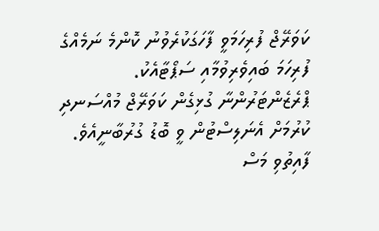ކަވަރޭޖް ފުރިހަމަވީ ފާހަގަކުރެވުނު ކޮންމެ ނަމެއްގެ ފުރިހަމަ ބައިވެރިވުމާއި ސަޕޯޓާއެކު. ޕްރެޒެންޓަރުންނާ ގުޅިގެން ކަވަރޭޖް މުއްސަނދި ކުރުމަށް އެނަލިސްޓުން ވީ ބޮޑު ގުރުބާނީއެވެ. ފާއިތުވި މަސް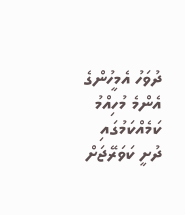ދުވަހު އެމީހުންގެ އެންމެ މުހިއްމު ކަމެއްކަމުގައި ދުށީ ކަވަރޭޖަށް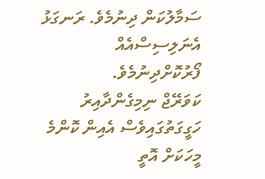ސަމާލުކަން ދިނުމެވެ. ރަނގަޅު އެނަލިސިސްއެއް ފޯރުކޮށްދިނުމެވެ.
ކަވަރޭޖް ނިމިގެންދާއިރު ހަގީގަތުގައިވެސް އެއިން ކޮންމެ މީހަކަށް އޮތީ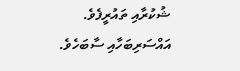ޝުކުރާއި ތައުރީފެވެ. އައްސަރިބަހާއި ސާބަހެވެ.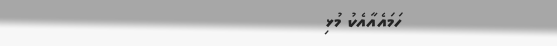ހަމައެއާއެކު މުޅި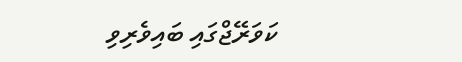ކަވަރޭޖްގައި ބައިވެރިވި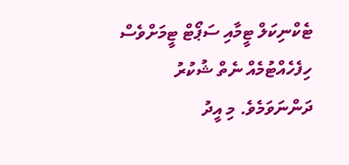ޓެކްނިކަލް ޓީމާއި ސަޕޯޓް ޓީމަށްވެސް ހިފެހެއްޓުމެއް ނެތް ޝުކުރު ދަންނަވަމެވެ. މި އީދު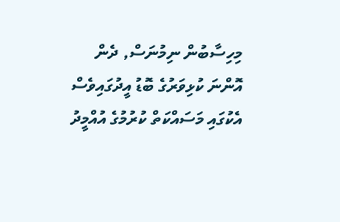މިހިސާބުން ނިމުނަސް, ދެން އޮންނަ ކުޅިވަރުގެ ބޮޑު އީދުގައިވެސް އެކުގައި މަސައްކަތް ކުރުމުގެ އުއްމީދު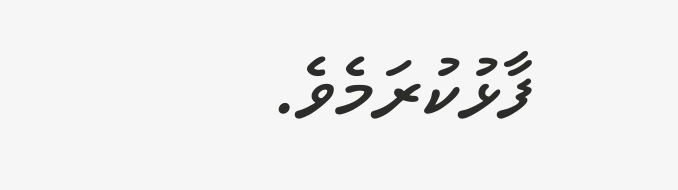ފާޅުކުރަމެވެ.